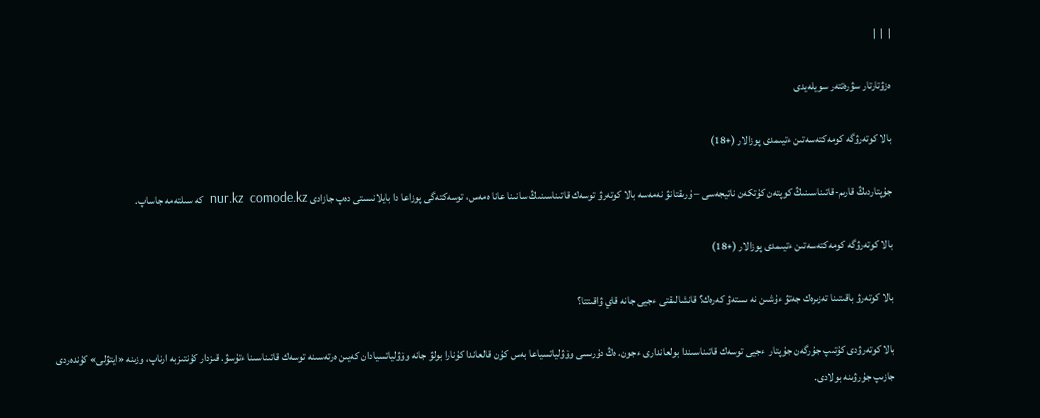|  |  |

ەزۋتارتار سۋرەتتەر سويلەيدى

بالا كوتەرۋگە كومەكتەسەتىن ءتيىمدى پوزالار (+18)

جۇپتاردىڭ قارىم-قاتىناسىنىڭ كوپتەن كۇتكەن ناتيجەسى – ۇرىقتانۋ نەمەسە بالا كوتەرۋ توسەك قاتىناسىنىڭ سانىنا عانا ەمەس، توسەكتەگى پوزاعا دا بايلانىستى دەپ جازادى nur.kz  comode.kz  كە سىلتەمە جاساپ.

بالا كوتەرۋگە كومەكتەسەتىن ءتيىمدى پوزالار (+18)

بالا كوتەرۋ باقىتىنا تەزىرەك جەتۋ ءۇشىن نە ىستەۋ كەرەك؟ قانشالىقتى ءجيى جانە قاي ۋاقىتتا؟

بالا كوتەرۋدى كۇتىپ جۇرگەن جۇپتار  ءجيى توسەك قاتىناسىندا بولعاندارى ءجون. ەڭ دۇرىسى وۆۋلياتسياعا بەس كۇن قالعاندا كۇنارا بولۋ جانە وۆۋلياتسيادان كەيىن ەرتەسىنە توسەك قاتىناسىنا ءتۇسۋ. قىزدار كۇنتىزبە ارناپ، وزىنە «ايتۋلى» كۇندەردى جازىپ جۇرۋىنە بولادى.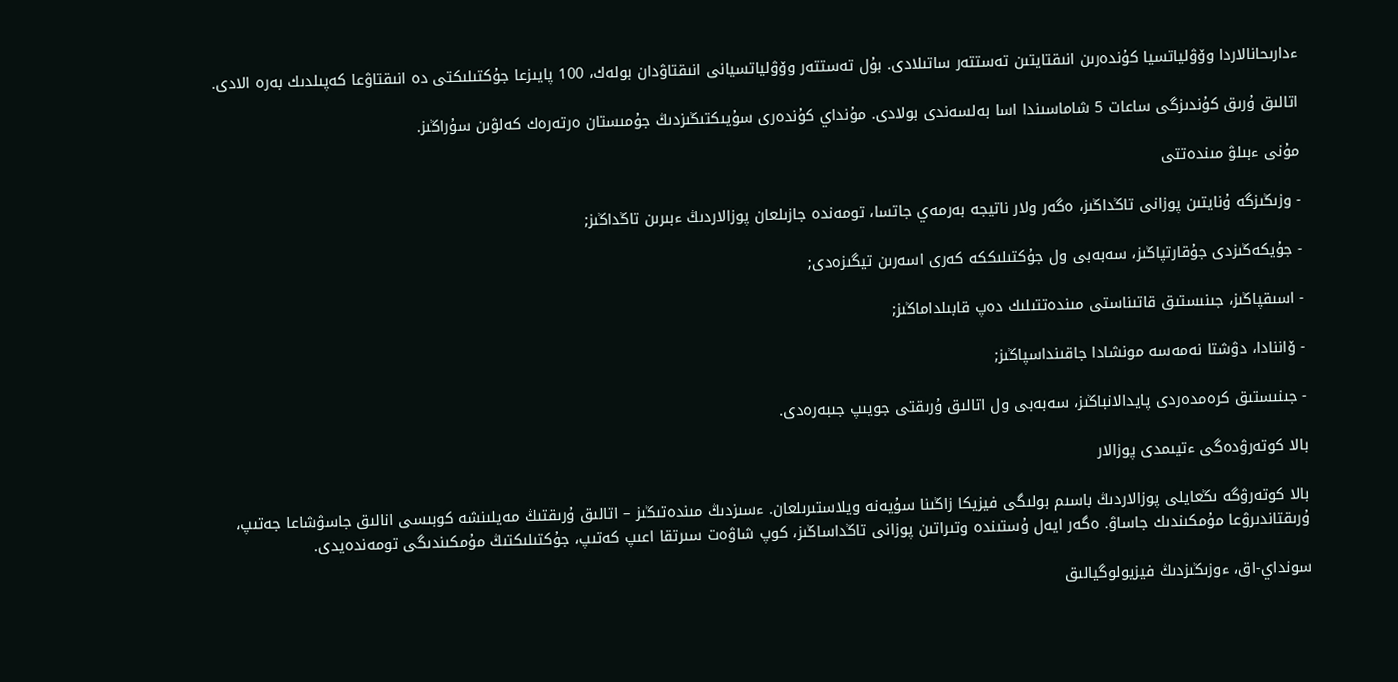ءدارىحانالاردا وۆۋلياتسيا كۇندەرىن انىقتايتىن تەستتەر ساتىلادى. بۇل تەستتەر وۆۋلياتسيانى انىقتاۋدان بولەك، 100 پايىزعا جۇكتىلىكتى دە انىقتاۋعا كەپىلدىك بەرە الادى.

اتالىق ۇرىق كۇندىزگى ساعات 5 شاماسىندا اسا بەلسەندى بولادى. مۇنداي كۇندەرى سۇيىكتىڭىزدىڭ جۇمىستان ەرتەرەك كەلۋىن سۇراڭىز.

مۇنى ءبىلۋ مىندەتتى

- وزىڭىزگە ۇنايتىن پوزانى تاڭداڭىز، ەگەر ولار ناتيجە بەرمەي جاتسا، تومەندە جازىلعان پوزالاردىڭ ءبىرىن تاڭداڭىز;

- جۇيكەڭىزدى جۇقارتپاڭىز، سەبەبى ول جۇكتىلىككە كەرى اسەرىن تيگىزەدى;

- اسىقپاڭىز، جىنىستىق قاتىناستى مىندەتتىلىك دەپ قابىلداماڭىز;

- ۆاننادا، دۋشتا نەمەسە مونشادا جاقىنداسپاڭىز;

- جىنىستىق كرەمدەردى پايدالانباڭىز، سەبەبى ول اتالىق ۇرىقتى جويىپ جىبەرەدى.

بالا كوتەرۋدەگى ءتيىمدى پوزالار

بالا كوتەرۋگە ىڭعايلى پوزالاردىڭ باسىم بولىگى فيزيكا زاڭىنا سۇيەنە ويلاستىرىلعان. ءسىزدىڭ مىندەتىڭىز – اتالىق ۇرىقتىڭ مەيلىنشە كوبىسى انالىق جاسۋشاعا جەتىپ، ۇرىقتاندىرۋعا مۇمكىندىك جاساۋ. ەگەر ايەل ۇستىندە وتىراتىن پوزانى تاڭداساڭىز، كوپ شاۋەت سىرتقا اعىپ كەتىپ، جۇكتىلىكتىڭ مۇمكىندىگى تومەندەيدى.

سونداي-اق، ءوزىڭىزدىڭ فيزيولوگيالىق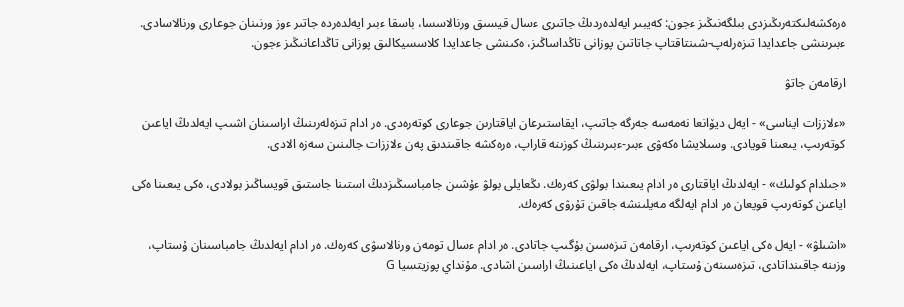ەرەكشەلىكتەرىڭىزدى بىلگەنىڭىز ءجون: كەيبىر ايەلدەردىڭ جاتىرى ءسال قيسىق ورنالاسسا، باسقا ءبىر ايەلدەردە جاتىر ءوز ورنىنان جوعارى ورنالاسادى. ءبىرىنشى جاعدايدا تىزەرلەپ-شىنتاقتاپ جاتاتىن پوزانى تاڭداساڭىز، ەكىنشى جاعدايدا كلاسسيكالىق پوزانى تاڭداعانىڭىز ءجون.

ارقامەن جاتۋ

«ءلاززات ايناسى» - ايەل ديۆانعا نەمەسە جەرگە جاتىپ، ايقاستىرعان اياقتارىن جوعارى كوتەرەدى. ەر ادام تىزەلەرىنىڭ اراسىنان اشىپ ايەلدىڭ اياعىن كوتەرىپ، يىعىنا قويادى. وسىلايشا ەكەۋى ءبىر-ءبىرىنىڭ كوزىنە قاراپ، ەرەكشە جاقىندىق پەن ءلاززات جالىنىن سەزە الادى.

«جىلدام كولىك» - ايەلدىڭ اياقتارى ەر ادام يىعىندا بولۋى كەرەك. ىڭعايلى بولۋ ءۇشىن جامباسىڭىزدىڭ استىنا جاستىق قويساڭىز بولادى، ەكى يىعىنا ەكى اياعىن كوتەرىپ قويعان ەر ادام ايەلگە مەيلىنشە جاقىن تۇرۋى كەرەك.

«اشىلۋ» - ايەل ەكى اياعىن كوتەرىپ، ارقامەن تىزەسىن بۇگىپ جاتادى. ەر ادام ءسال تومەن ورنالاسۋى كەرەك. ەر ادام ايەلدىڭ جامباسىنان ۇستاپ، وزىنە جاقىنداتادى، تىزەسىنەن ۇستاپ، ايەلدىڭ ەكى اياعىنىڭ اراسىن اشادى. مۇنداي پوزيتسيا G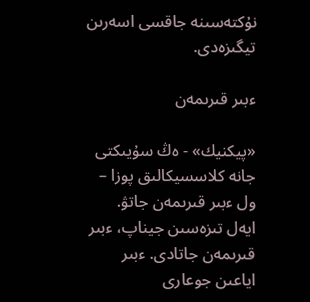نۇكتەسىنە جاقسى اسەرىن تيگىزەدى.

ءبىر قىرىمەن

«پيكنيك» - ەڭ سۇيىكتى جانە كلاسسيكالىق پوزا – ول ءبىر قىرىمەن جاتۋ. ايەل تىزەسىن جيناپ، ءبىر قىرىمەن جاتادى. ءبىر اياعىن جوعارى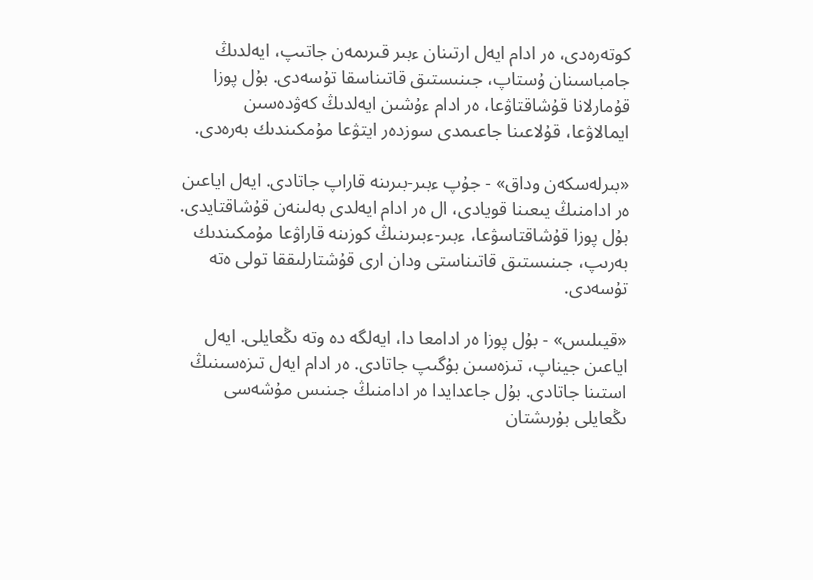كوتەرەدى، ەر ادام ايەل ارتىنان ءبىر قىرىمەن جاتىپ، ايەلدىڭ جامباسىنان ۇستاپ، جىنىستىق قاتىناسقا تۇسەدى. بۇل پوزا قۇمارلانا قۇشاقتاۋعا، ەر ادام ءۇشىن ايەلدىڭ كەۋدەسىن ايمالاۋعا، قۇلاعىنا جاعىمدى سوزدەر ايتۋعا مۇمكىندىك بەرەدى.

«بىرلەسكەن وداق» - جۇپ ءبىر-بىرىنە قاراپ جاتادى. ايەل اياعىن ەر ادامنىڭ يىعىنا قويادى، ال ەر ادام ايەلدى بەلىنەن قۇشاقتايدى. بۇل پوزا قۇشاقتاسۋعا، ءبىر-ءبىرىنىڭ كوزىنە قاراۋعا مۇمكىندىك بەرىپ، جىنىستىق قاتىناستى ودان ارى قۇشتارلىققا تولى ەتە تۇسەدى.

«قيىلىس» - بۇل پوزا ەر ادامعا دا، ايەلگە دە وتە ىڭعايلى. ايەل اياعىن جيناپ، تىزەسىن بۇگىپ جاتادى. ەر ادام ايەل تىزەسىنىڭ استىنا جاتادى. بۇل جاعدايدا ەر ادامنىڭ جىنىس مۇشەسى ىڭعايلى بۇرىشتان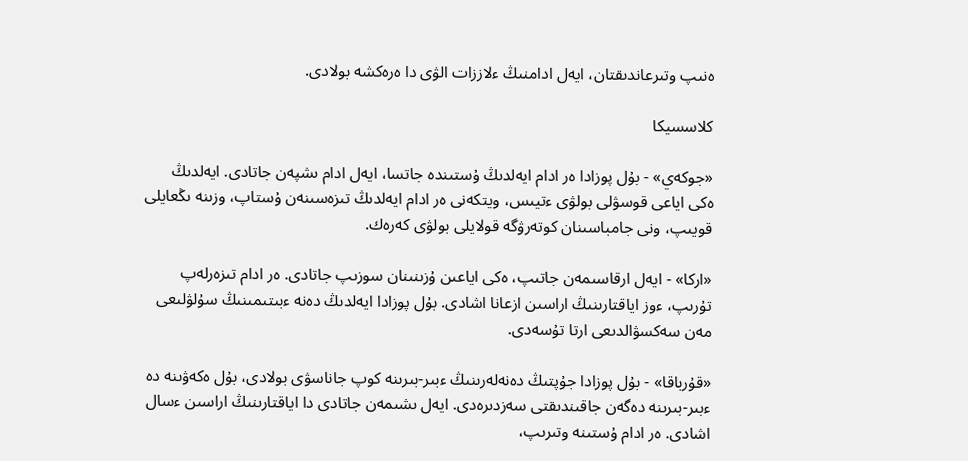ەنىپ وتىرعاندىقتان، ايەل ادامنىڭ ءلاززات الۋى دا ەرەكشە بولادى.

كلاسسيكا

«جوكەي» - بۇل پوزادا ەر ادام ايەلدىڭ ۇستىندە جاتسا، ايەل ادام ىشپەن جاتادى. ايەلدىڭ ەكى اياعى قوسۋلى بولۋى ءتيىس، ويتكەنى ەر ادام ايەلدىڭ تىزەسىنەن ۇستاپ، وزىنە ىڭعايلى قويىپ، ونى جامباسىنان كوتەرۋگە قولايلى بولۋى كەرەك.

«اركا» - ايەل ارقاسىمەن جاتىپ، ەكى اياعىن ۇزىنىنان سوزىپ جاتادى. ەر ادام تىزەرلەپ تۇرىپ، ءوز اياقتارىنىڭ اراسىن ازعانا اشادى. بۇل پوزادا ايەلدىڭ دەنە ءبىتىمىنىڭ سۇلۋلىعى مەن سەكسۋالدىعى ارتا تۇسەدى.

«قۇرباقا» - بۇل پوزادا جۇپتىڭ دەنەلەرىنىڭ ءبىر-بىرىنە كوپ جاناسۋى بولادى، بۇل ەكەۋىنە دە ءبىر-بىرىنە دەگەن جاقىندىقتى سەزدىرەدى. ايەل ىشىمەن جاتادى دا اياقتارىنىڭ اراسىن ءسال اشادى. ەر ادام ۇستىنە وتىرىپ،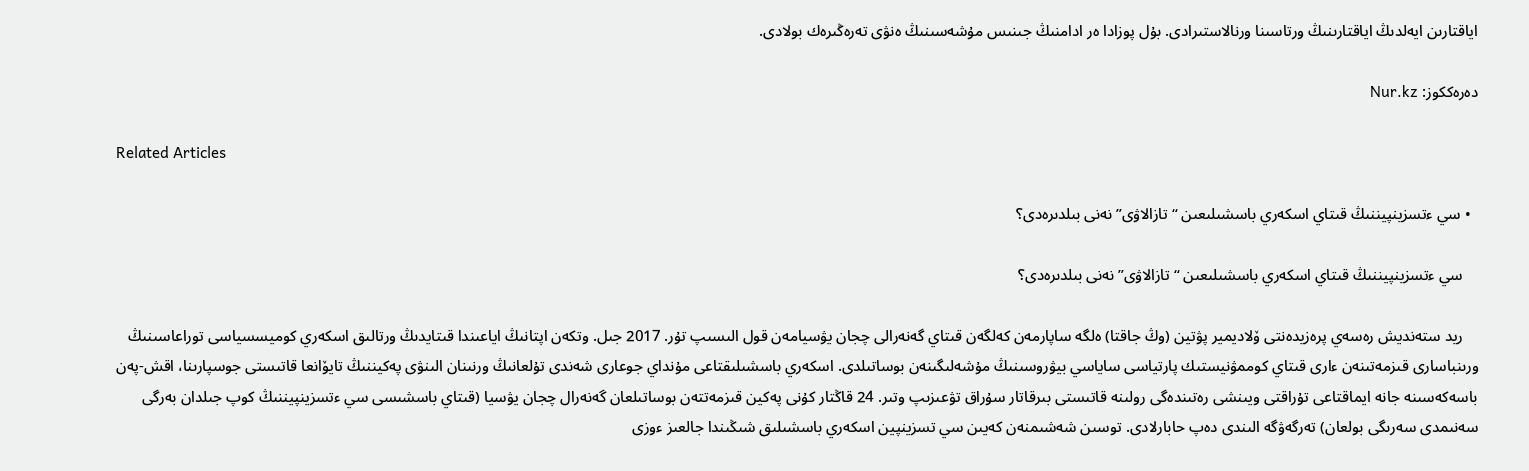اياقتارىن ايەلدىڭ اياقتارىنىڭ ورتاسىنا ورنالاستىرادى. بۇل پوزادا ەر ادامنىڭ جىنىس مۇشەسىنىڭ ەنۋى تەرەڭىرەك بولادى.

دەرەككوز: Nur.kz

Related Articles

  • سي ءتسزينپيننىڭ قىتاي اسكەري باسشىلىعىن “تازالاۋى” نەنى بىلدىرەدى؟

    سي ءتسزينپيننىڭ قىتاي اسكەري باسشىلىعىن “تازالاۋى” نەنى بىلدىرەدى؟

    ريد ستەنديش رەسەي پرەزيدەنتى ۆلاديمير پۋتين (وڭ جاقتا) ەلگە ساپارمەن كەلگەن قىتاي گەنەرالى چجان يۋسيامەن قول الىسىپ تۇر. 2017 جىل. وتكەن اپتانىڭ اياعىندا قىتايدىڭ ورتالىق اسكەري كوميسسياسى توراعاسىنىڭ ورىنباسارى قىزمەتىنەن ءارى قىتاي كوممۋنيستىك پارتياسى ساياسي بيۋروسىنىڭ مۇشەلىگىنەن بوساتىلدى. اسكەري باسشىلىقتاعى مۇنداي جوعارى شەندى تۇلعانىڭ ورنىنان الىنۋى پەكيننىڭ تايۆانعا قاتىستى جوسپارىنا، اقش-پەن باسەكەسىنە جانە ايماقتاعى تۇراقتى ويىنشى رەتىندەگى رولىنە قاتىستى بىرقاتار سۇراق تۋعىزىپ وتىر. 24 قاڭتار كۇنى پەكين قىزمەتتەن بوساتىلعان گەنەرال چجان يۋسيا (قىتاي باسشىسى سي ءتسزينپيننىڭ كوپ جىلدان بەرگى سەنىمدى سەرىگى بولعان) تەرگەۋگە الىندى دەپ حابارلادى. توسىن شەشىمنەن كەيىن سي تسزينپين اسكەري باسشىلىق شىڭىندا جالعىز ءوزى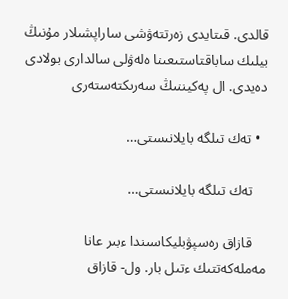قالدى. قىتايدى زەرتتەۋشى ساراپشىلار مۇنىڭ بيلىك ساباقتاستىعىنا ەلەۋلى سالدارى بولادى دەيدى. ال پەكيننىڭ سەرىكتەستەرى

  • تەك تىلگە بايلانىستى…

    تەك تىلگە بايلانىستى…

    قازاق رەسپۋبليكاسىندا ءبىر عانا مەملەكەتتىك ءتىل بار. ول- قازاق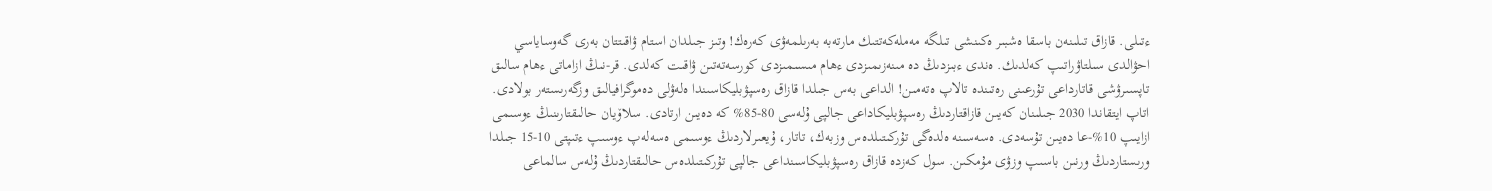ءتىلى. قازاق تىلىنەن باسقا ەشبىر ەكىنشى تىلگە مەملەكەتتىك مارتەبە بەرىلمەۋى كەرەك! وتىز جىلدان استام ۋاقىتتان بەرى گەوساياسي احۋالدى سىلتاۋراتىپ كەلدىك. ەندى ءبىزدىڭ دە مىنەزىمىزدى ءھام مىسىمىزدى كورسەتەتىن ۋاقىت كەلدى. قر-نىڭ ازاماتى ءھام سالىق تاپسىرۋشى قاتارداعى تۇرعىنى رەتىندە تالاپ ەتەمىن! الداعى بەس جىلدا قازاق رەسپۋبليكاسىندا ەلەۋلى دەموگرافيالىق وزگەرىستەر بولادى. اتاپ ايتقاندا 2030 جىلىنان كەيىن قازاقتاردىڭ رەسپۋبليكاداعى جالپى ۇلەسى 80-85% كە دەيىن ارتادى. سلاۆيان حالىقتارىنىڭ ءوسىمى ازايىپ 10%-عا دەيىن تۇسەدى. ەسەسىنە ەلدەگى تۇركىتىلدەس وزبەك، تاتار، ۇيعىرلاردىڭ ءوسىمى ەسەلەپ ءوسىپ ءتىپتى 10-15 جىلدا ورىستاردىڭ ورنىن باسىپ وزۋى مۇمكىن. سول كەزدە قازاق رەسپۋبليكاسىنداعى جالپى تۇركىتىلدەس حالىقتاردىڭ ۇلەس سالماعى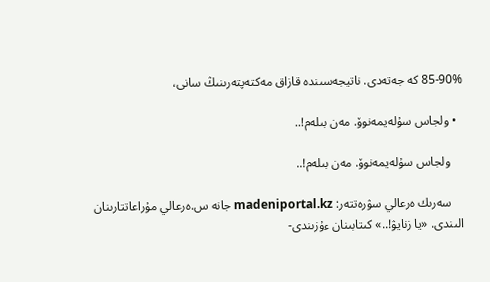85-90% كە جەتەدى. ناتيجەسىندە قازاق مەكتەپتەرىنىڭ سانى،

  • ولجاس سۇلەيمەنوۆ. مەن بىلەم!..

    ولجاس سۇلەيمەنوۆ. مەن بىلەم!..

    سەرىك ەرعالي سۋرەتتەر: madeniportal.kz جانە س.ەرعالي مۇراعاتتارىنان الىندى. «يا زنايۋ!..» كىتابىنان ءۇزىندى-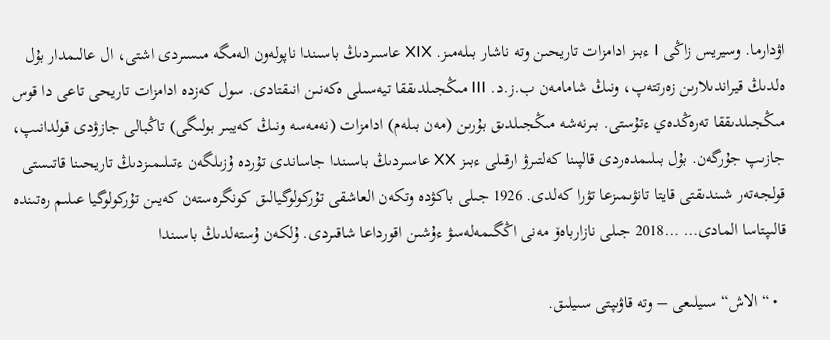اۋدارما. وسيريس زاڭى I ءبىز ادامزات تاريحىن وتە ناشار بىلەمىز. XIX عاسىردىڭ باسىندا ناپولەون الەمگە مىسىردى اشتى، ال عالىمدار بۇل ەلدىڭ قيراندىلارىن زەرتتەپ، ونىڭ شامامەن ب.ز.د. III مىڭجىلدىققا تيەسىلى ەكەنىن انىقتادى. سول كەزدە ادامزات تاريحى تاعى دا قوس مىڭجىلدىققا تەرەڭدەي ءتۇستى. بىرنەشە مىڭجىلدىق بۇرىن (مەن بىلەم) ادامزات (نەمەسە ونىڭ كەيبىر بولىگى) تاڭبالى جازۋدى قولدانىپ، جازىپ جۇرگەن. بۇل بىلىمدەردى قالپىنا كەلتىرۋ ارقىلى ءبىز XX عاسىردىڭ باسىندا جاساندى تۇردە ۇزىلگەن ءتىلىمىزدىڭ تاريحىنا قاتىستى قولجەتەر شىندىقتى قايتا تانۋىمىزعا تۋرا كەلدى. 1926 جىلى باكۋدە وتكەن العاشقى تۇركولوگيالىق كونگرەستەن كەيىن تۇركولوگيا عىلىم رەتىندە قالىپتاسا المادى… …2018 جىلى نازارباەۆ مەنى اڭگىمەلەسۋ ءۇشىن اقورداعا شاقىردى. ۇلكەن ۇستەلدىڭ باسىندا

  • “الاش“ سىيلىعى – وتە قاۋىپتى سىيلىق.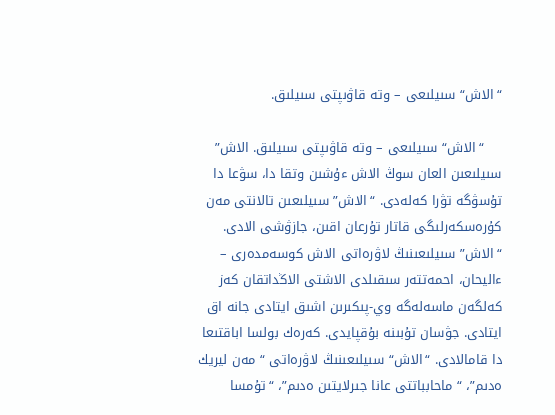“الاش“ سىيلىعى – وتە قاۋىپتى سىيلىق.

    “الاش“ سىيلىعى – وتە قاۋىپتى سىيلىق. الاش” سىيلىعىن العان سوڭ الاش ءۇشىن وتقا دا، سۋعا دا تۇسۋگە تۋرا كەلەدى. “الاش” سىيلىعىن تالانتى مەن كۇرەسكەرلىگى قاتار تۇرعان اقىن، جازۋشى الادى. “الاش” سىيلىعىنىڭ لاۋرەاتى الاش كوسەمدەرى – ءاليحان، احمەتتەر سىقىلدى الاشتى الاڭداتقان كەز كەلگەن ماسەلەگە وي-پىكىرىن اشىق ايتادى جانە اق ايتادى. جۋسان تۇبىنە بۇقپايدى. كەرەك بولسا اباقتىعا دا قامالادى. “الاش“ سىيلىعىنىڭ لاۋرەاتى “مەن ليريك ەدىم”، “ماحابباتتى عانا جىرلايتىن ەدىم”، “تۇمسا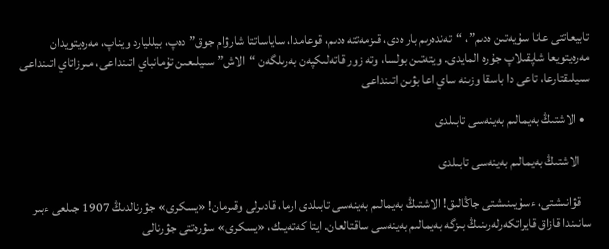تابيعاتتى عانا سۇيەتىن ەدىم”، “تەندەرىم بار ەدى، قىزمەتتە ەدىم، قوعامدا، ساياساتتا شارۋام جوق” دەپ، بيلليارد ويناپ، مەرەيتويدان مەرەيتويعا شاپقىلاپ جۇرە المايدى. ويتەتىن بولسا، وتە زور قاتەلىكپەن بەرىلگەن “الاش” سىيلىعىن تۇمانباي اتىنداعى، مىرزاتاي اتىنداعى سىيلىقتارعا، تاعى دا باسقا وزىنە ساي اعا بۋىن اتىنداعى

  • الاشتىڭ بەيمالىم بەينەسى تابىلدى

    الاشتىڭ بەيمالىم بەينەسى تابىلدى

    قۋانىشتى، ءسۇيىنىشتى جاڭالىق! الاشتىڭ بەيمالىم بەينەسى تابىلدى ارما، قادىرلى وقىرمان! «يسكرى» جۋرنالدىڭ 1907 جىلعى ءبىر سانىندا قازاق قايراتكەرلەرىنىڭ بىزگە بەيمالىم بەينەسى ساقتالعان. ايتا كەتەيىك، «يسكرى» سۋرەتتى جۋرنالى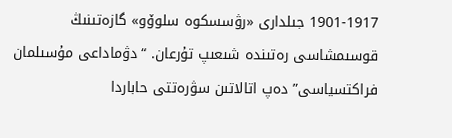1901-1917 جىلدارى «رۋسسكوە سلوۆو» گازەتىنىڭ قوسىمشاسى رەتىندە شىعىپ تۇرعان. “دۋماداعى مۇسىلمان فراكتسياسى” دەپ اتالاتىن سۋرەتتى حاباردا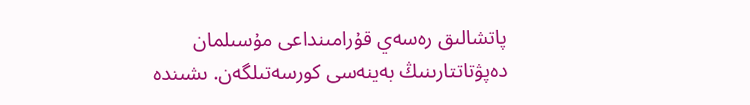پاتشالىق رەسەي قۇرامىنداعى مۇسىلمان دەپۋتاتتارىنىڭ بەينەسى كورسەتىلگەن. ىشىندە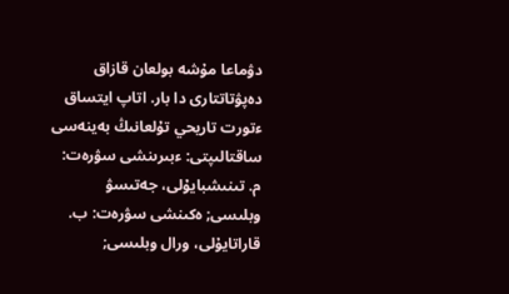دۋماعا مۇشە بولعان قازاق دەپۋتاتتارى دا بار. اتاپ ايتساق ءتورت تاريحي تۇلعانىڭ بەينەسى ساقتالىپتى: ءبىرىنشى سۋرەت: م. تىنىشبايۇلى، جەتىسۋ وبلىسى; ەكىنشى سۋرەت: ب. قاراتايۇلى، ورال وبلىسى;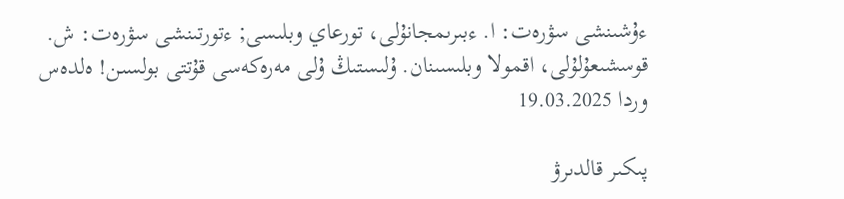ءۇشىنشى سۋرەت: ا. ءبىرىمجانۇلى، تورعاي وبلىسى; ءتورتىنشى سۋرەت: ش. قوسشىعۇلۇلى، اقمولا وبلىسىنان. ۇلىستىڭ ۇلى مەرەكەسى قۇتتى بولسىن! ەلدەس وردا 19.03.2025

پىكىر قالدىرۋ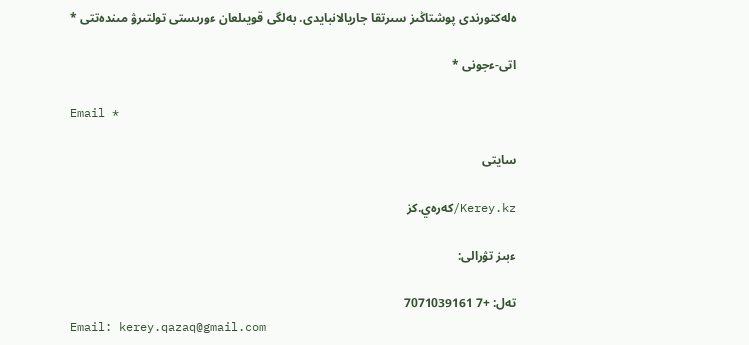ەلەكتورندى پوشتاڭىز سىرتقا جاريالانبايدى. بەلگى قويىلعان ءورىستى تولتىرۋ مىندەتتى *

اتى-ءجونى *

Email *

سايتى

Kerey.kz/كەرەي.كز

ءبىز تۋرالى:

تەل: +7 7071039161
Email: kerey.qazaq@gmail.com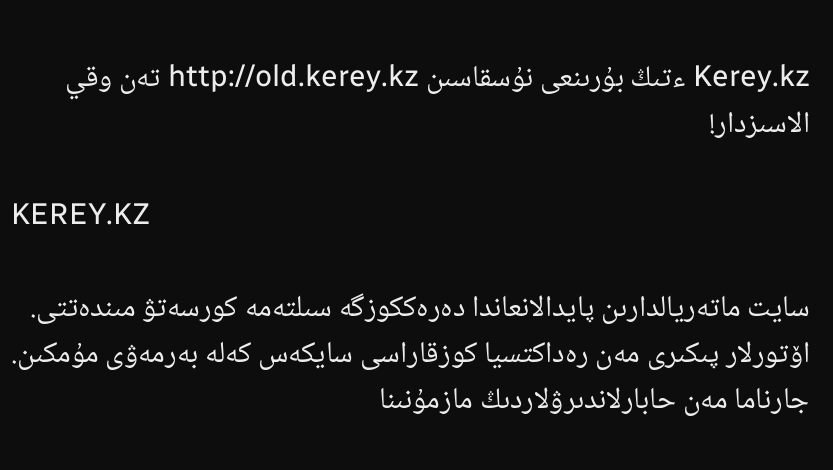Kerey.kz ءتىڭ بۇرىنعى نۇسقاسىن http://old.kerey.kz تەن وقي الاسىزدار!

KEREY.KZ

سايت ماتەريالدارىن پايدالانعاندا دەرەككوزگە سىلتەمە كورسەتۋ مىندەتتى. اۆتورلار پىكىرى مەن رەداكتسيا كوزقاراسى سايكەس كەلە بەرمەۋى مۇمكىن. جارناما مەن حابارلاندىرۋلاردىڭ مازمۇنىنا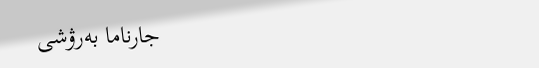جارناما بەرۋشى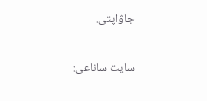جاۋاپتى.

سايت ساناعى: